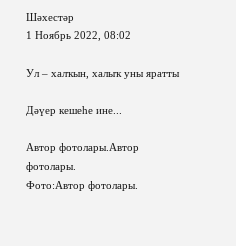Шәхестәр
1 Ноябрь 2022, 08:02

Ул – халҡын, халыҡ уны яратты

Дәүер кешеһе ине...

Автор фотолары.Автор фотолары.
Фото:Автор фотолары.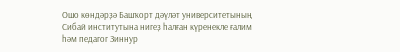Ошо көндәрҙә Башҡорт дәүләт университетының Сибай институтына нигеҙ һалған күренекле ғалим һәм педагог Зиннур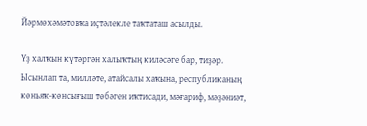Йәрмөхәмәтовҡа иҫтәлекле таҡтаташ асылды.

Үҙ халҡын күтәргән халыҡтың киләсәге бар, тиҙәр. Ысынлап та, милләте, атайсалы хаҡына, республиканың көньяҡ-көнсығыш төбәген иҡтисади, мәғариф, мәҙәниәт,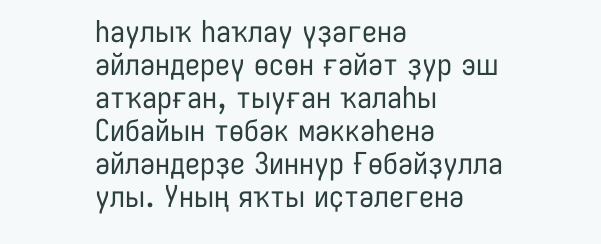һаулыҡ һаҡлау үҙәгенә әйләндереү өсөн ғәйәт ҙур эш атҡарған, тыуған ҡалаһы Сибайын төбәк мәккәһенә әйләндерҙе Зиннур Ғөбәйҙулла улы. Уның яҡты иҫтәлегенә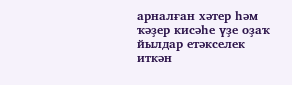арналған хәтер һәм ҡәҙер кисәһе үҙе оҙаҡ йылдар етәкселек иткән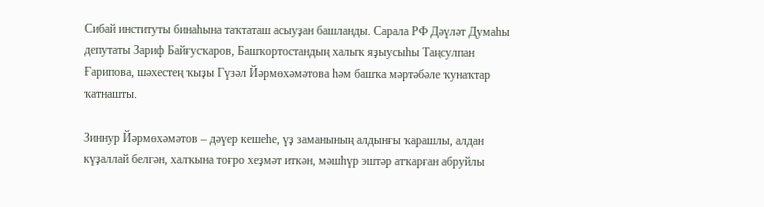Сибай институты бинаһына таҡтаташ асыуҙан башланды. Сарала РФ Дәүләт Думаһы депутаты Зариф Байғусҡаров, Башҡортостандың халыҡ яҙыусыһы Таңсулпан Ғарипова, шәхестең ҡыҙы Гүзәл Йәрмөхәмәтова һәм башҡа мәртәбәле ҡунаҡтар ҡатнашты.

Зиннур Йәрмөхәмәтов – дәүер кешеһе, үҙ заманының алдынғы ҡарашлы, алдан күҙаллай белгән, халҡына тоғро хеҙмәт иткән, мәшһүр эштәр атҡарған абруйлы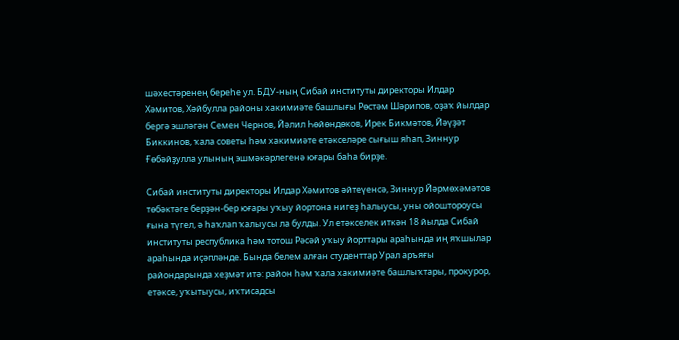шәхестәренең береһе ул. БДУ-ның Сибай институты директоры Илдар Хәмитов, Хәйбулла районы хакимиәте башлығы Рөстәм Шәрипов, оҙаҡ йылдар бергә эшләгән Семен Чернов, Йәлил Һөйөндөков, Ирек Бикмәтов, Йәүҙәт Биккинов, ҡала советы һәм хакимиәте етәкселәре сығыш яһап, Зиннур Ғөбәйҙулла улының эшмәкәрлегенә юғары баһа бирҙе.

Сибай институты директоры Илдар Хәмитов әйтеүенсә, Зиннур Йәрмөхәмәтов төбәктәге берҙән-бер юғары уҡыу йортона нигеҙ һалыусы, уны ойоштороусы ғына түгел, ә һаҡлап ҡалыусы ла булды. Ул етәкселек иткән 18 йылда Сибай институты республика һәм тотош Рәсәй уҡыу йорттары араһында иң яҡшылар араһында иҫәпләнде. Бында белем алған студенттар Урал аръяғы райондарында хеҙмәт итә: район һәм ҡала хакимиәте башлыҡтары, прокурор, етәксе, уҡытыусы, иҡтисадсы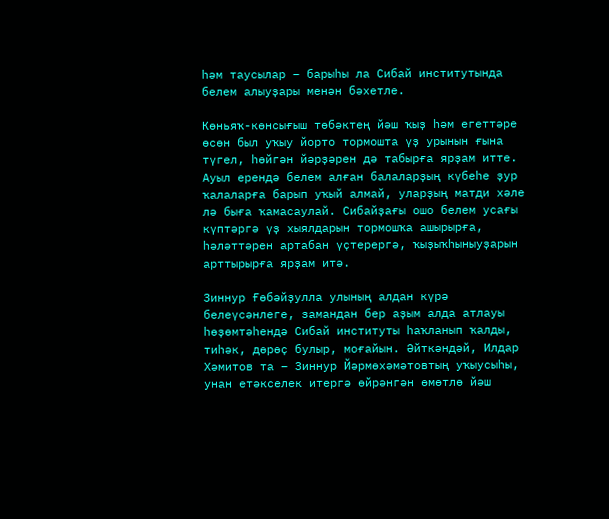һәм таусылар – барыһы ла Сибай институтында белем алыуҙары менән бәхетле.

Көньяҡ-көнсығыш төбәктең йәш ҡыҙ һәм егеттәре өсөн был уҡыу йорто тормошта үҙ урынын ғына түгел, һөйгән йәрҙәрен дә табырға ярҙам итте. Ауыл ерендә белем алған балаларҙың күбеһе ҙур ҡалаларға барып уҡый алмай, уларҙың матди хәле лә быға ҡамасаулай. Сибайҙағы ошо белем усағы күптәргә үҙ хыялдарын тормошҡа ашырырға, һәләттәрен артабан үҫтерергә, ҡыҙыҡһыныуҙарын арттырырға ярҙам итә.

Зиннур Ғөбәйҙулла улының алдан күрә белеүсәнлеге, замандан бер аҙым алда атлауы һөҙөмтәһендә Сибай институты һаҡланып ҡалды, тиһәк, дөрөҫ булыр, моғайын. Әйткәндәй, Илдар Хәмитов та – Зиннур Йәрмөхәмәтовтың уҡыусыһы, унан етәкселек итергә өйрәнгән өмөтлө йәш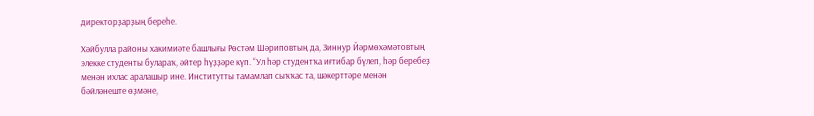директорҙарҙың береһе.

Хәйбулла районы хакимиәте башлығы Рөстәм Шәриповтың да, Зиннур Йәрмөхәмәтовтың элекке студенты булараҡ, әйтер һүҙҙәре күп. “Ул һәр студентҡа иғтибар бүлеп, һәр беребеҙ менән ихлас аралашыр ине. Институтты тамамлап сыҡҡас та, шәкерттәре менән бәйләнеште өҙмәне,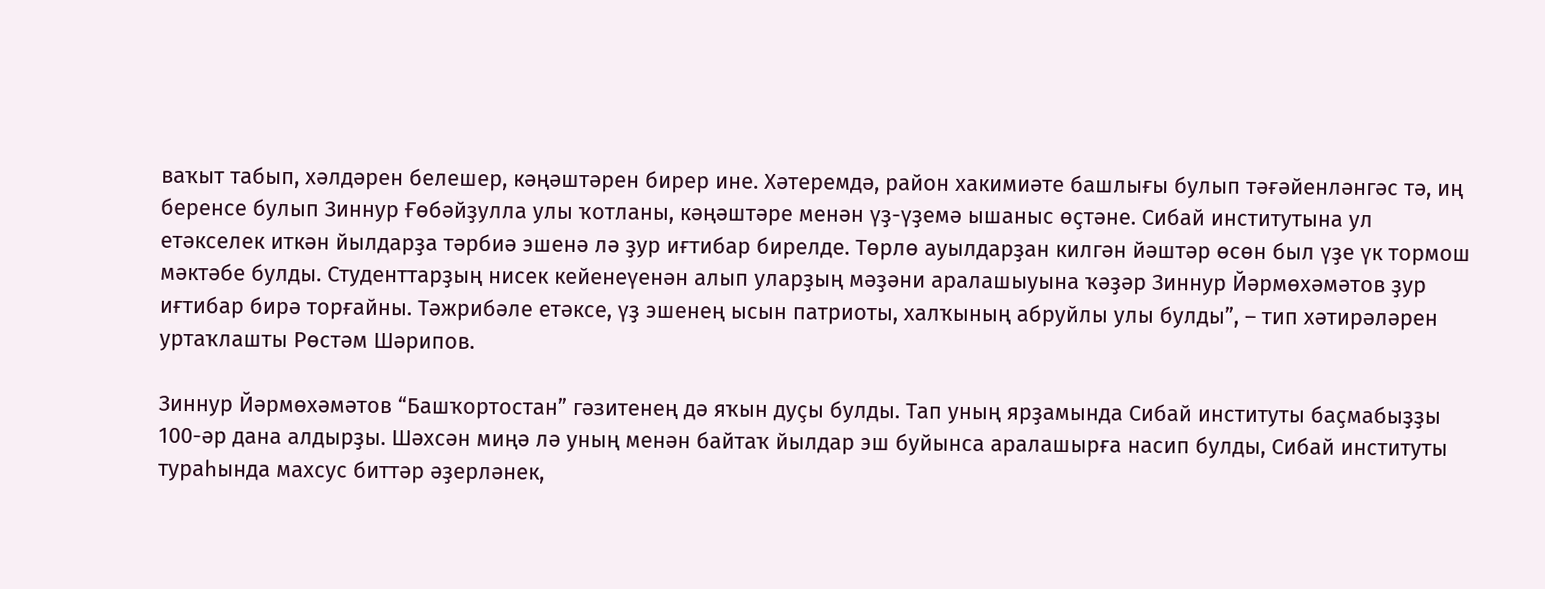ваҡыт табып, хәлдәрен белешер, кәңәштәрен бирер ине. Хәтеремдә, район хакимиәте башлығы булып тәғәйенләнгәс тә, иң беренсе булып Зиннур Ғөбәйҙулла улы ҡотланы, кәңәштәре менән үҙ-үҙемә ышаныс өҫтәне. Сибай институтына ул етәкселек иткән йылдарҙа тәрбиә эшенә лә ҙур иғтибар бирелде. Төрлө ауылдарҙан килгән йәштәр өсөн был үҙе үк тормош мәктәбе булды. Студенттарҙың нисек кейенеүенән алып уларҙың мәҙәни аралашыуына ҡәҙәр Зиннур Йәрмөхәмәтов ҙур иғтибар бирә торғайны. Тәжрибәле етәксе, үҙ эшенең ысын патриоты, халҡының абруйлы улы булды”, – тип хәтирәләрен уртаҡлашты Рөстәм Шәрипов.

Зиннур Йәрмөхәмәтов “Башҡортостан” гәзитенең дә яҡын дуҫы булды. Тап уның ярҙамында Сибай институты баҫмабыҙҙы 100-әр дана алдырҙы. Шәхсән миңә лә уның менән байтаҡ йылдар эш буйынса аралашырға насип булды, Сибай институты тураһында махсус биттәр әҙерләнек,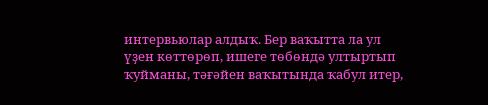интервьюлар алдыҡ. Бер ваҡытта ла ул үҙен көттөрөп, ишеге төбөндә ултыртып ҡуйманы, тәғәйен ваҡытында ҡабул итер,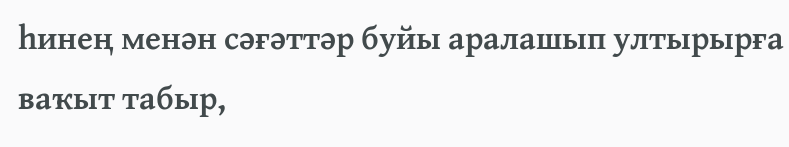һинең менән сәғәттәр буйы аралашып ултырырға ваҡыт табыр,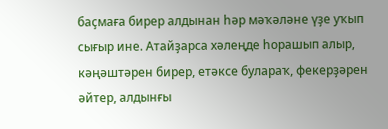баҫмаға бирер алдынан һәр мәҡәләне үҙе уҡып сығыр ине. Атайҙарса хәлеңде һорашып алыр, кәңәштәрен бирер, етәксе булараҡ, фекерҙәрен әйтер, алдынғы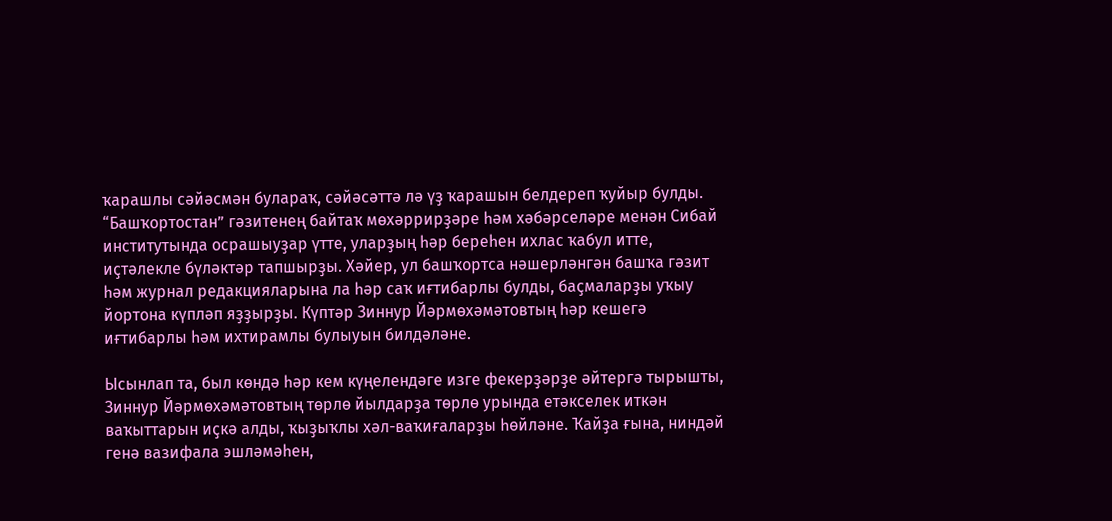ҡарашлы сәйәсмән булараҡ, сәйәсәттә лә үҙ ҡарашын белдереп ҡуйыр булды. “Башҡортостан” гәзитенең байтаҡ мөхәррирҙәре һәм хәбәрселәре менән Сибай институтында осрашыуҙар үтте, уларҙың һәр береһен ихлас ҡабул итте, иҫтәлекле бүләктәр тапшырҙы. Хәйер, ул башҡортса нәшерләнгән башҡа гәзит һәм журнал редакцияларына ла һәр саҡ иғтибарлы булды, баҫмаларҙы уҡыу йортона күпләп яҙҙырҙы. Күптәр Зиннур Йәрмөхәмәтовтың һәр кешегә иғтибарлы һәм ихтирамлы булыуын билдәләне.

Ысынлап та, был көндә һәр кем күңелендәге изге фекерҙәрҙе әйтергә тырышты, Зиннур Йәрмөхәмәтовтың төрлө йылдарҙа төрлө урында етәкселек иткән ваҡыттарын иҫкә алды, ҡыҙыҡлы хәл-ваҡиғаларҙы һөйләне. Ҡайҙа ғына, ниндәй генә вазифала эшләмәһен,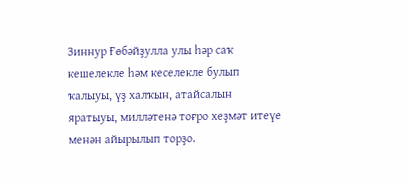Зиннур Ғөбәйҙулла улы һәр саҡ кешелекле һәм кеселекле булып ҡалыуы, үҙ халҡын, атайсалын яратыуы, милләтенә тоғро хеҙмәт итеүе менән айырылып торҙо.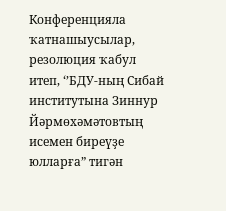Конференцияла ҡатнашыусылар, резолюция ҡабул итеп, ‘’БДУ-ның Сибай институтына Зиннур Йәрмөхәмәтовтың исемен биреүҙе юлларға” тигән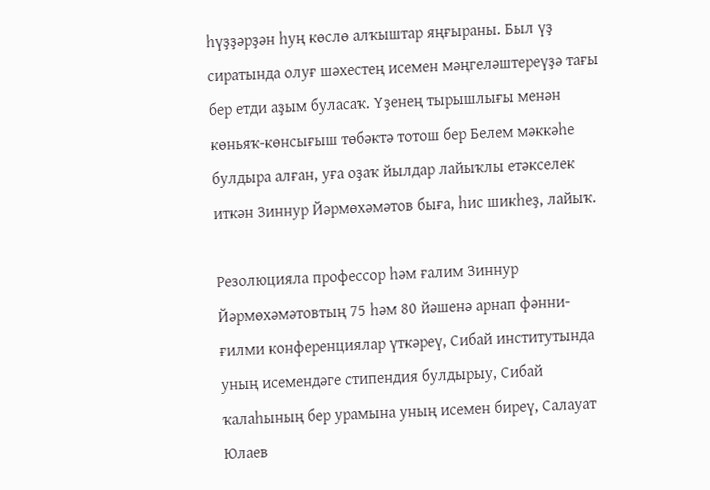һүҙҙәрҙән һуң көслө алҡыштар яңғыраны. Был үҙ сиратында олуғ шәхестең исемен мәңгеләштереүҙә тағы бер етди аҙым буласаҡ. Үҙенең тырышлығы менән көньяҡ-көнсығыш төбәктә тотош бер Белем мәккәһе булдыра алған, уға оҙаҡ йылдар лайыҡлы етәкселек иткән Зиннур Йәрмөхәмәтов быға, һис шикһеҙ, лайыҡ.

Резолюцияла профессор һәм ғалим Зиннур Йәрмөхәмәтовтың 75 һәм 80 йәшенә арнап фәнни-ғилми конференциялар үткәреү, Сибай институтында уның исемендәге стипендия булдырыу, Сибай ҡалаһының бер урамына уның исемен биреү, Салауат Юлаев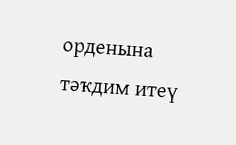орденына тәҡдим итеү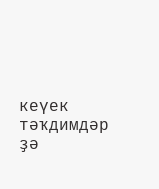кеүек тәҡдимдәр ҙә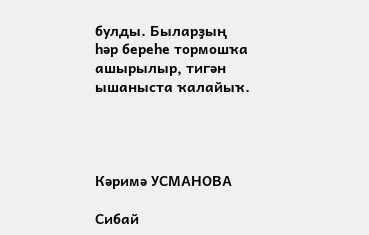булды. Быларҙың һәр береһе тормошҡа ашырылыр, тигән ышаныста ҡалайыҡ.




Кәримә УСМАНОВА

Сибай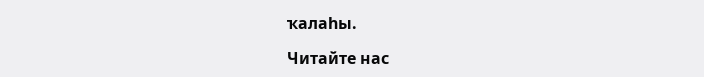ҡалаһы.

Читайте нас